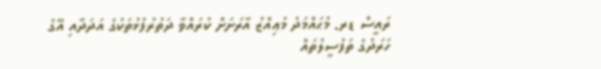ރައީސް ޑރ. މުޙައްމަދު މުޢިއްޒު އާރަށަށް ކުރައްވާ ދަތުރުފުޅުތަކުގެ އަދަދާއި އޭގެ ހަރަދުގެ ތަފުސީލުތައް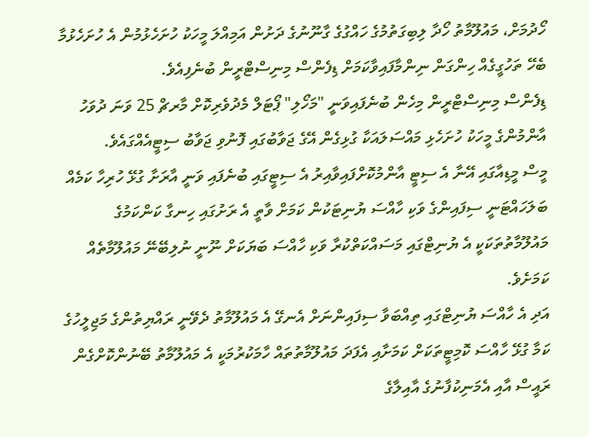ހޯދުމަށް، މައުލޫމާތު ހޯދާ ލިބިގަތުމުގެ ހައްގުގެ ގާނޫނުގެ ދަށުން އަމިއްލަ މީހަކު ހުށަހެޅުމުން އެ ހުށަހެޅުމާ ބެހޭ ތަހުގީގެއް ހިންގަން ނިންމާފައިވާކަމަށް ޑިފެންސް މިނިސްޓްރީން ބުނެފިއެވެ.
ޑިފެންސް މިނިސްޓްރީން މިހެން ބުނެފައިވަނީ "މަހޯލި" ޕޯޓަލް މެދުވެރިކޮށް މާރޗް 25 ވަނަ ދުވަހު އާންމުންގެ މީހަކު ހުށަހެޅި މައްސަލައަކާ ގުޅިގެން އޭގެ ޖަވާބުގައި ފޮނުވި ޖަވާބު ސިޓީއެއްގައެވެ.
މީސް މީޑިއާގައި އޭނާ އެ ސިޓީ އާންމުކޮށްފައިވާއިރު އެ ސިޓީގައި ބުނެފައި ވަނީ އާރަށާ ގުޅޭ ހުރިހާ ކަމެއް ބަލަހައްޓަނީ ސިފައިންގެ ވަކި ހާއްސަ ޔުނިޓަކުން ކަމަށް ވާތީ އެ ރަށުގައި ހިނގާ ކަންކަމުގެ މައުލޫމާތުތަކަކީ އެ ޔުނިޓްގައި މަސައްކަތްކުރާ ވަކި ހާއްސަ ބަޔަކަށް ނޫނީ ނުލިބޭނޭ މައުލޫމާތެއް ކަމަށެވެ.
އަދި އެ ހާއްސަ ޔުނިޓްގައި ތިއްބަވާ ސިފައިންނަށް އެނގޭ އެ މައުލޫމާތު ދެވޭނީ ރައްޔިތުންގެ މަޖިލީހުގެ ކަމާ ގުޅޭ ހާއްސަ ކޮމިޓީތަކަށް ކަމަށާއި އެފަދަ މައުލޫމާތުތައް ހާމަކުރުމަކީ އެ މައުލޫމާތު ބޭނުންކޮށްގެން ރައީސް އާއި އެމަނިކުފާނުގެ އާއިލާގެ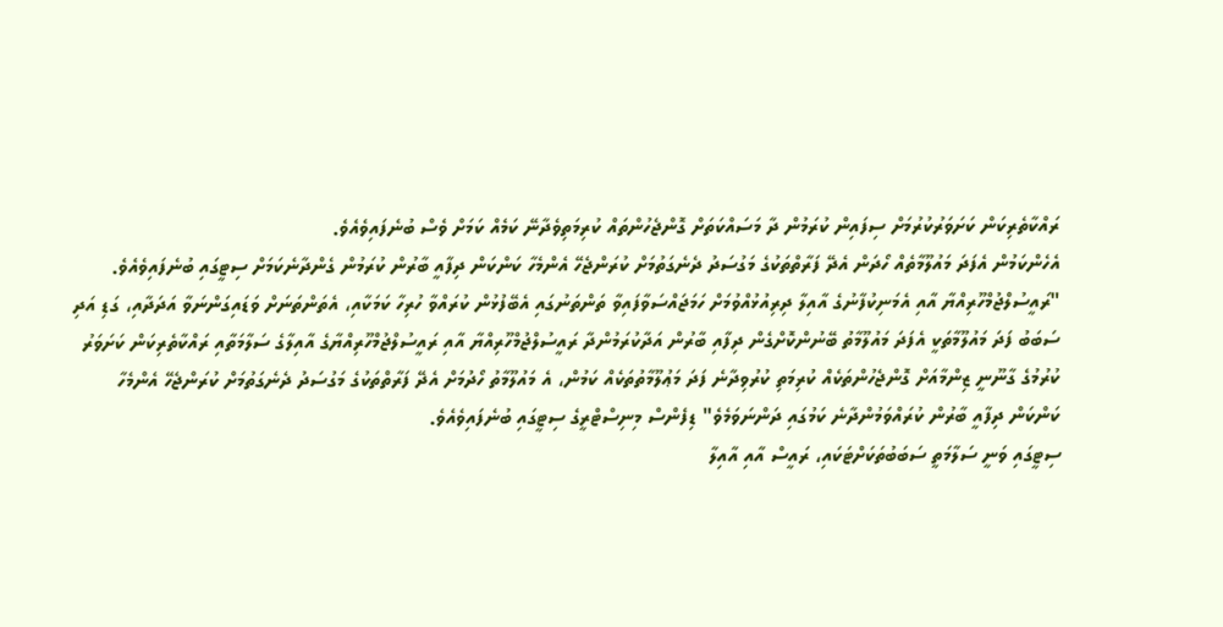ރައްކާތެރިކަން ކަށަވަރުކުރުމަށް ސިފައިން ކުރަމުން ދާ މަސައްކަތަށް ގޮންޖެހުންތައް ކުރިމަތިވެދާނޭ ކަމެއް ކަމަށް ވެސް ބުނެފައިވެއެވެ.
އެހެންކަމުން އެފަދަ މައުލޫމާތެއް ހޯދަން އެދޭ ފަރާތްތަކުގެ މަގުސަދު ދެނެގަތުމަށް ކުރަންޖެހޭ އެންމެހާ ކަންކަން ދިފާއީ ބާރުން ކުރަމުން ގެންދާނެކަމަށް ސިޓީގައި ބުނެފައިވެއެވެ.
"ރައީސުލްޖުމްހޫރިއްޔާ އާއި އެމަނިކުފާނުގެ އާއިލާ ދިރިއުޅުއްވުމަށް ހަމަޖައްސަވާފައިވާ ތަންތަނުގައި އެބޭފުޅުން ކުރައްވާ ހުރިހާ ކަމަކާއި، އެތަންތަނަށް ވަޑައިގަންނަވާ އަދަދާއި، ގަޑި އަދި ސަބަބު ފަދަ މައުލޫމާތަކީ އެފަދަ މައުލޫމާތު ބޭނުންކޮށްގެން ދިފާއި ބާރުން އަދާކުރަމުންދާ ރައީސުލްޖުމްހޫރިއްޔާ އާއި ރައީސުލްޖުމްހޫރިއްޔާގެ އާއިލާގެ ސަލާމަތާއި ރައްކާތެރިކަން ކަށަވަރު ކުރުމުގެ ގާނޫނީ ޒިންމާއަށް ގޮންޖެހުންތަކެއް ކުރިމަތި ކުރުވިދާނެ ފަދަ މަޢުލޫމާތުތަކެއް ކަމުން، އެ މައުލޫމާތު ހޯދުމަށް އެދޭ ފަރާތްތަކުގެ މަގުސަދު ދެނެގަތުމަށް ކުރަންޖެހޭ އެންމެހާ ކަންކަން ދިފާއީ ބާރުން ކުރައްވަމުންދާނެ ކަމުގައި ދަންނަވަމެވެ" ޑިފެންސް މިނިސްޓްރީގެ ސިޓީގައި ބުނެފައިވެއެވެ.
ސިޓީގައި ވަނީ ސަލާމަތީ ސަބަބުތަކަށްޓަކައި، ރައީސް އާއި އާއިލާ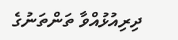ދިރިއުޅުއްވާ ތަންތަނުގެ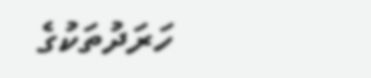ހަރަދުތަކުގެ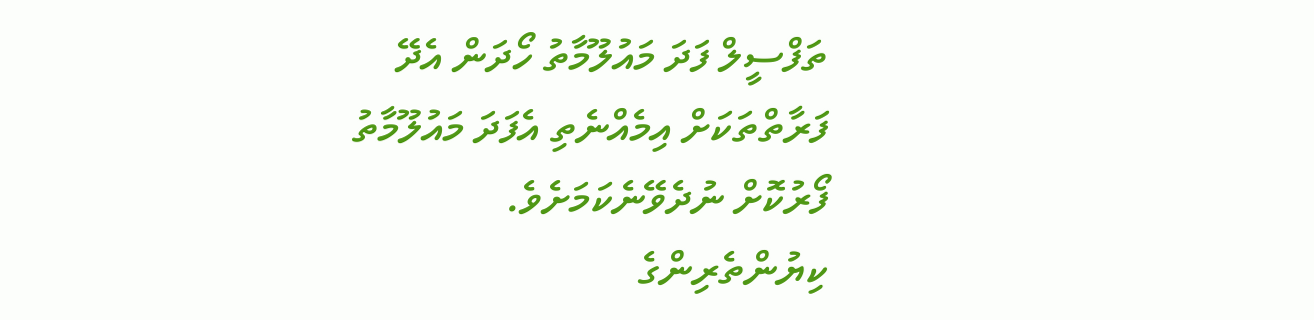ތަފްސީލް ފަދަ މައުލޫމާތު ހޯދަން އެދޭ ފަރާތްތަކަށް އިމެއްނެތި އެފަދަ މައުލޫމާތު ފޯރުކޮށް ނުދެވޭނެކަމަށެވެ.
ކިޔުންތެރިންގެ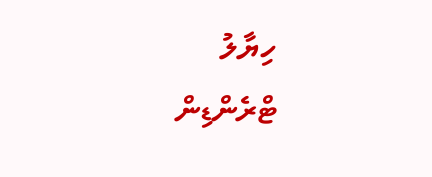ހިޔާލު
ޓްރެންޑިން